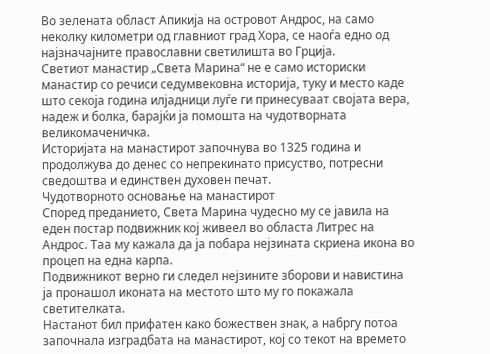Во зелената област Апикија на островот Андрос, на само неколку километри од главниот град Хора, се наоѓа едно од најзначајните православни светилишта во Грција.
Светиот манастир „Света Марина“ не е само историски манастир со речиси седумвековна историја, туку и место каде што секоја година илјадници луѓе ги принесуваат својата вера, надеж и болка, барајќи ја помошта на чудотворната великомаченичка.
Историјата на манастирот започнува во 1325 година и продолжува до денес со непрекинато присуство, потресни сведоштва и единствен духовен печат.
Чудотворното основање на манастирот
Според преданието, Света Марина чудесно му се јавила на еден постар подвижник кој живеел во областа Литрес на Андрос. Таа му кажала да ја побара нејзината скриена икона во процеп на една карпа.
Подвижникот верно ги следел нејзините зборови и навистина ја пронашол иконата на местото што му го покажала светителката.
Настанот бил прифатен како божествен знак, а набргу потоа започнала изградбата на манастирот, кој со текот на времето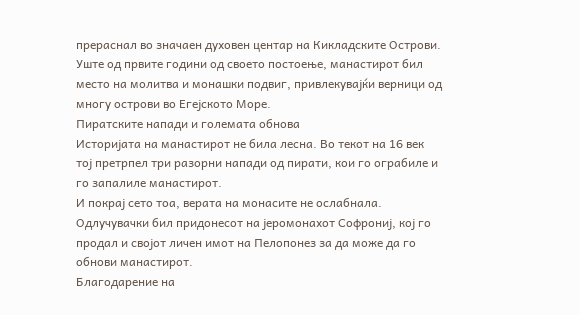прераснал во значаен духовен центар на Кикладските Острови.
Уште од првите години од своето постоење, манастирот бил место на молитва и монашки подвиг, привлекувајќи верници од многу острови во Егејското Море.
Пиратските напади и големата обнова
Историјата на манастирот не била лесна. Во текот на 16 век тој претрпел три разорни напади од пирати, кои го ограбиле и го запалиле манастирот.
И покрај сето тоа, верата на монасите не ослабнала.
Одлучувачки бил придонесот на јеромонахот Софрониј, кој го продал и својот личен имот на Пелопонез за да може да го обнови манастирот.
Благодарение на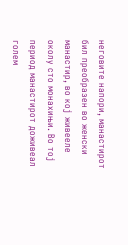неговите напори, манастирот бил преобразен во женски манастир, во кој живееле околу сто монахињи. Во тој период манастирот доживеал голем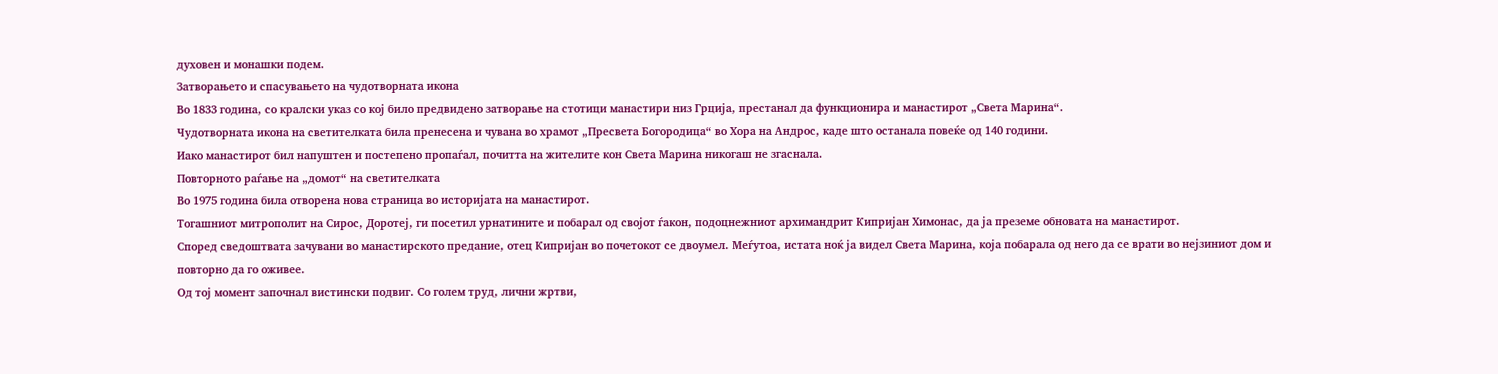духовен и монашки подем.
Затворањето и спасувањето на чудотворната икона
Во 1833 година, со кралски указ со кој било предвидено затворање на стотици манастири низ Грција, престанал да функционира и манастирот „Света Марина“.
Чудотворната икона на светителката била пренесена и чувана во храмот „Пресвета Богородица“ во Хора на Андрос, каде што останала повеќе од 140 години.
Иако манастирот бил напуштен и постепено пропаѓал, почитта на жителите кон Света Марина никогаш не згаснала.
Повторното раѓање на „домот“ на светителката
Во 1975 година била отворена нова страница во историјата на манастирот.
Тогашниот митрополит на Сирос, Доротеј, ги посетил урнатините и побарал од својот ѓакон, подоцнежниот архимандрит Кипријан Химонас, да ја преземе обновата на манастирот.
Според сведоштвата зачувани во манастирското предание, отец Кипријан во почетокот се двоумел. Меѓутоа, истата ноќ ја видел Света Марина, која побарала од него да се врати во нејзиниот дом и повторно да го оживее.
Од тој момент започнал вистински подвиг. Со голем труд, лични жртви,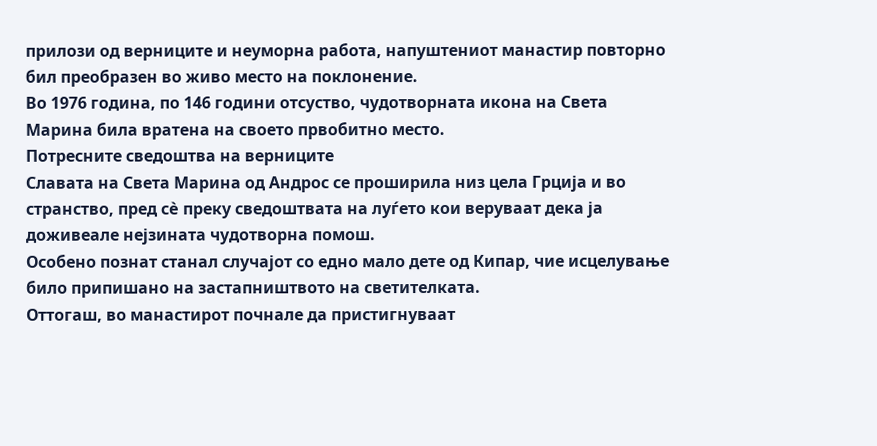прилози од верниците и неуморна работа, напуштениот манастир повторно бил преобразен во живо место на поклонение.
Во 1976 година, по 146 години отсуство, чудотворната икона на Света Марина била вратена на своето првобитно место.
Потресните сведоштва на верниците
Славата на Света Марина од Андрос се проширила низ цела Грција и во странство, пред сè преку сведоштвата на луѓето кои веруваат дека ја доживеале нејзината чудотворна помош.
Особено познат станал случајот со едно мало дете од Кипар, чие исцелување било припишано на застапништвото на светителката.
Оттогаш, во манастирот почнале да пристигнуваат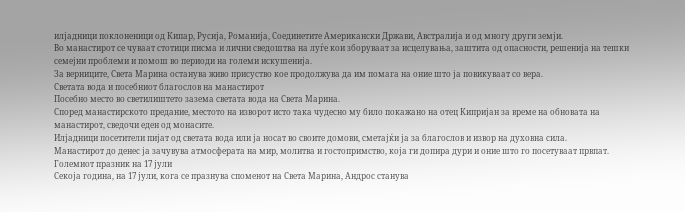илјадници поклоненици од Кипар, Русија, Романија, Соединетите Американски Држави, Австралија и од многу други земји.
Во манастирот се чуваат стотици писма и лични сведоштва на луѓе кои зборуваат за исцелувања, заштита од опасности, решенија на тешки семејни проблеми и помош во периоди на големи искушенија.
За верниците, Света Марина останува живо присуство кое продолжува да им помага на оние што ја повикуваат со вера.
Светата вода и посебниот благослов на манастирот
Посебно место во светилиштето зазема светата вода на Света Марина.
Според манастирското предание, местото на изворот исто така чудесно му било покажано на отец Кипријан за време на обновата на манастирот, сведочи еден од монасите.
Илјадници посетители пијат од светата вода или ја носат во своите домови, сметајќи ја за благослов и извор на духовна сила.
Манастирот до денес ја зачувува атмосферата на мир, молитва и гостопримство, која ги допира дури и оние што го посетуваат првпат.
Големиот празник на 17 јули
Секоја година, на 17 јули, кога се празнува споменот на Света Марина, Андрос станува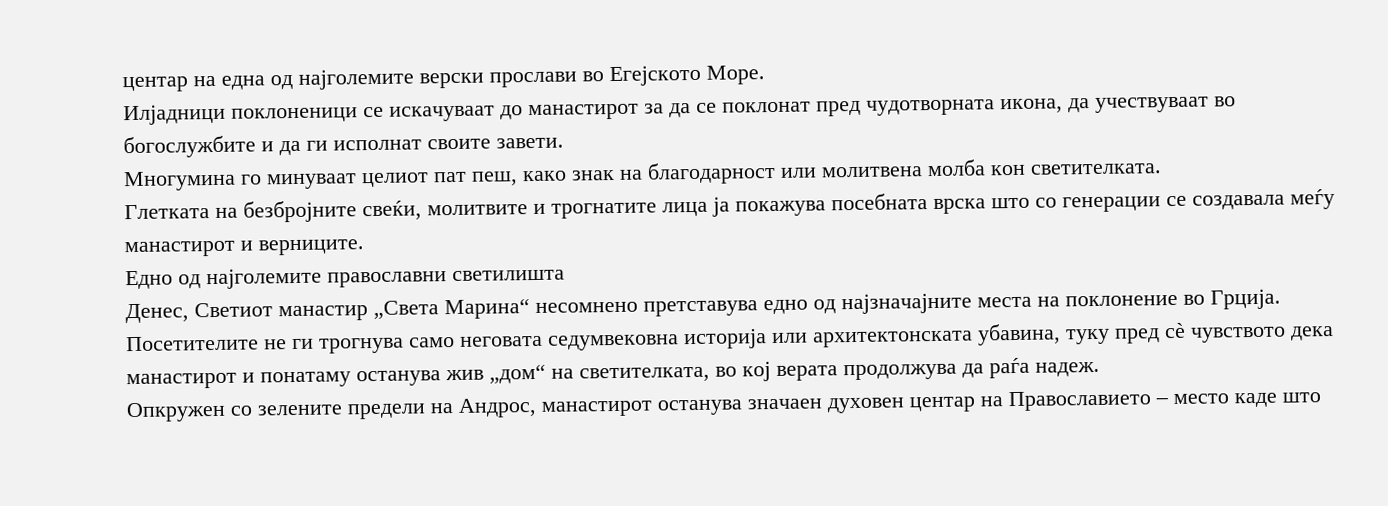центар на една од најголемите верски прослави во Егејското Море.
Илјадници поклоненици се искачуваат до манастирот за да се поклонат пред чудотворната икона, да учествуваат во богослужбите и да ги исполнат своите завети.
Многумина го минуваат целиот пат пеш, како знак на благодарност или молитвена молба кон светителката.
Глетката на безбројните свеќи, молитвите и трогнатите лица ја покажува посебната врска што со генерации се создавала меѓу манастирот и верниците.
Едно од најголемите православни светилишта
Денес, Светиот манастир „Света Марина“ несомнено претставува едно од најзначајните места на поклонение во Грција.
Посетителите не ги трогнува само неговата седумвековна историја или архитектонската убавина, туку пред сè чувството дека манастирот и понатаму останува жив „дом“ на светителката, во кој верата продолжува да раѓа надеж.
Опкружен со зелените предели на Андрос, манастирот останува значаен духовен центар на Православието – место каде што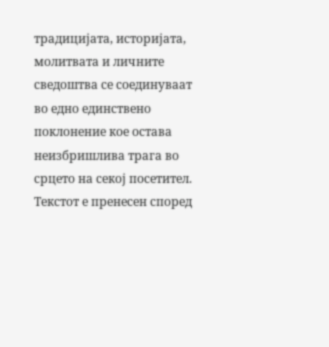традицијата, историјата, молитвата и личните сведоштва се соединуваат во едно единствено поклонение кое остава неизбришлива трага во срцето на секој посетител.
Текстот е пренесен според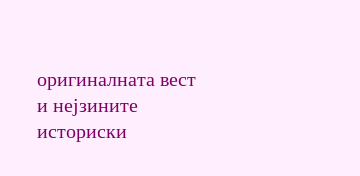оригиналната вест и нејзините историски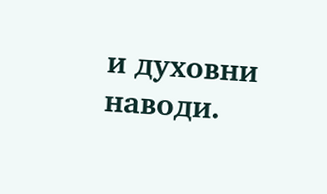и духовни наводи.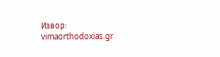Извор: vimaorthodoxias.gr